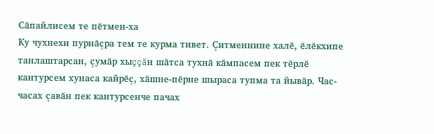Сăпайлисем те пĕтмен-ха
Ку чухнехи пурнăçра тем те курма тивет. Çитменнине халĕ, ĕлĕкхипе танлаштарсан, çумăр хыççăн шăтса тухнă кăмпасем пек тĕрлĕ кантурсем хунаса кайрĕç, хăшне-пĕрне шыраса тупма та йывăр. Час-часах çавăн пек кантурсенче пачах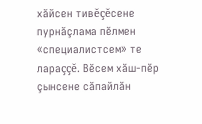хăйсен тивĕçĕсене пурнăçлама пĕлмен «специалистсем» те лараççĕ. Вĕсем хăш-пĕр çынсене сăпайлăн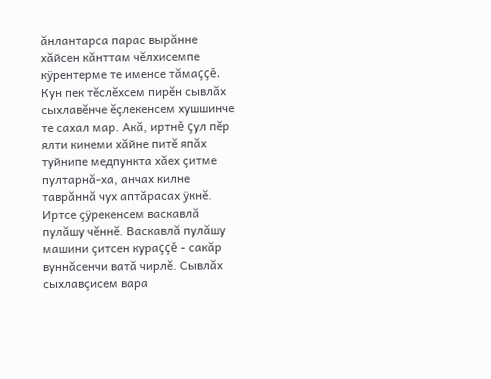ăнлантарса парас вырăнне хăйсен кăнттам чĕлхисемпе кÿрентерме те именсе тăмаççĕ.
Кун пек тĕслĕхсем пирĕн сывлăх сыхлавĕнче ĕçлекенсем хушшинче те сахал мар. Акă, иртнĕ çул пĕр ялти кинеми хăйне питĕ япăх туйнипе медпункта хăех çитме пултарнă-ха, анчах килне таврăннă чух аптăрасах ÿкнĕ. Иртсе çÿрекенсем васкавлă пулăшу чĕннĕ. Васкавлă пулăшу машини çитсен кураççĕ - сакăр вуннăсенчи ватă чирлĕ. Сывлăх сыхлавçисем вара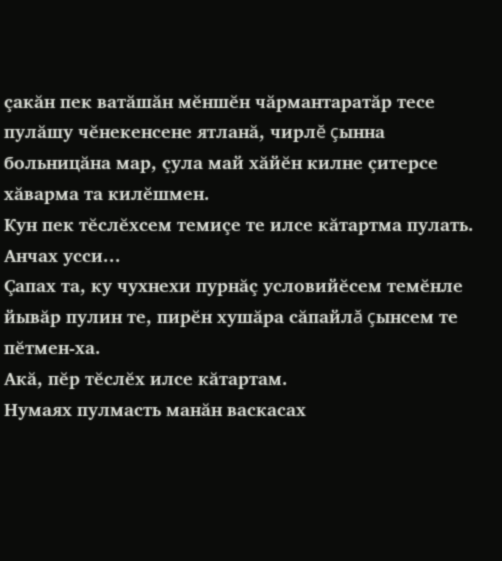çакăн пек ватăшăн мĕншĕн чăрмантаратăр тесе пулăшу чĕнекенсене ятланă, чирлĕ çынна больницăна мар, çула май хăйĕн килне çитерсе хăварма та килĕшмен.
Кун пек тĕслĕхсем темиçе те илсе кăтартма пулать. Анчах усси...
Çапах та, ку чухнехи пурнăç условийĕсем темĕнле йывăр пулин те, пирĕн хушăра сăпайлă çынсем те пĕтмен-ха.
Акă, пĕр тĕслĕх илсе кăтартам.
Нумаях пулмасть манăн васкасах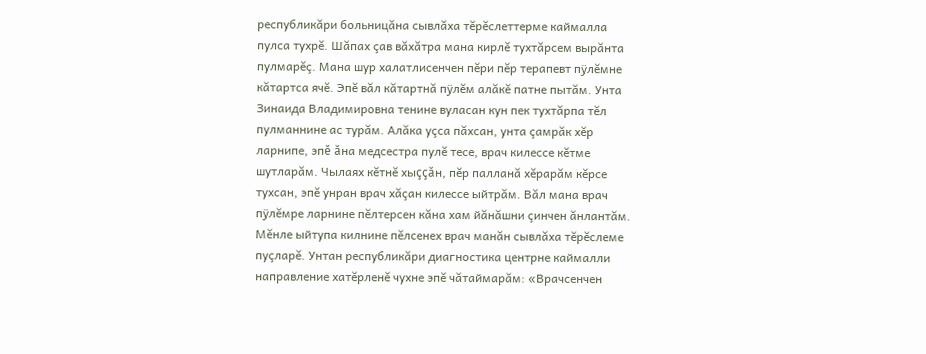республикăри больницăна сывлăха тĕрĕслеттерме каймалла пулса тухрĕ. Шăпах çав вăхăтра мана кирлĕ тухтăрсем вырăнта пулмарĕç. Мана шур халатлисенчен пĕри пĕр терапевт пÿлĕмне кăтартса ячĕ. Эпĕ вăл кăтартнă пÿлĕм алăкĕ патне пытăм. Унта Зинаида Владимировна тенине вуласан кун пек тухтăрпа тĕл пулманнине ас турăм. Алăка уçса пăхсан, унта çамрăк хĕр ларнипе, эпĕ ăна медсестра пулĕ тесе, врач килессе кĕтме шутларăм. Чылаях кĕтнĕ хыççăн, пĕр палланă хĕрарăм кĕрсе тухсан, эпĕ унран врач хăçан килессе ыйтрăм. Вăл мана врач пÿлĕмре ларнине пĕлтерсен кăна хам йăнăшни çинчен ăнлантăм.
Мĕнле ыйтупа килнине пĕлсенех врач манăн сывлăха тĕрĕслеме пуçларĕ. Унтан республикăри диагностика центрне каймалли направление хатĕрленĕ чухне эпĕ чăтаймарăм: «Врачсенчен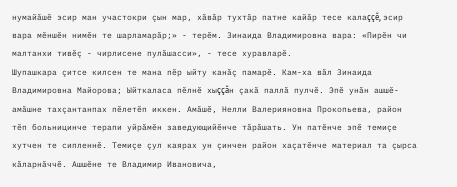нумайăшĕ эсир ман участокри çын мар, хăвăр тухтăр патне кайăр тесе калаççĕ, эсир вара мĕншĕн нимĕн те шарламарăр;» - терĕм. Зинаида Владимировна вара: «Пирĕн чи малтанхи тивĕç - чирлисене пулăшасси», - тесе хуравларĕ.
Шупашкара çитсе килсен те мана пĕр ыйту канăç памарĕ. Кам-ха вăл Зинаида Владимировна Майорова; Ыйткаласа пĕлнĕ хыççăн çакă паллă пулчĕ. Эпĕ унăн ашшĕ-амăшне тахçантанпах пĕлетĕп иккен. Амăшĕ, Нелли Валерияновна Прокопьева, район тĕп больницинче терапи уйрăмĕн заведующийĕнче тăрăшать. Ун патĕнче эпĕ темиçе хутчен те сипленнĕ. Темиçе çул каярах ун çинчен район хаçатĕнче материал та çырса кăларнăччĕ. Ашшĕне те Владимир Ивановича,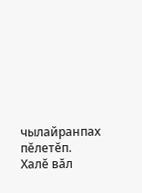чылайранпах пĕлетĕп. Халĕ вăл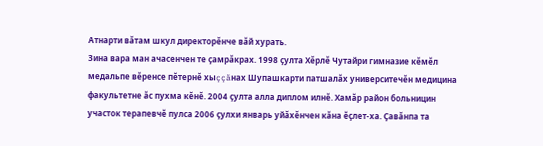Атнарти вăтам шкул директорĕнче вăй хурать.
Зина вара ман ачасенчен те çамрăкрах. 1998 çулта Хĕрлĕ Чутайри гимназие кĕмĕл медальпе вĕренсе пĕтернĕ хыççăнах Шупашкарти патшалăх университечĕн медицина факультетне ăс пухма кĕнĕ. 2004 çулта алла диплом илнĕ. Хамăр район больницин участок терапевчĕ пулса 2006 çулхи январь уйăхĕнчен кăна ĕçлет-ха. Çавăнпа та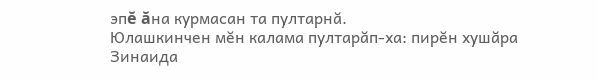эпĕ ăна курмасан та пултарнă.
Юлашкинчен мĕн калама пултарăп-ха: пирĕн хушăра Зинаида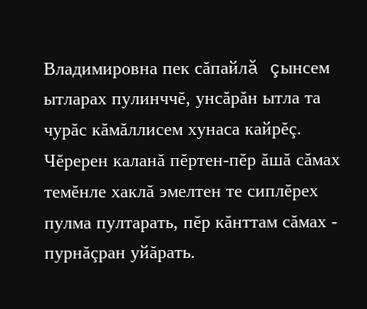Владимировна пек сăпайлă çынсем ытларах пулинччĕ, унсăрăн ытла та чурăс кăмăллисем хунаса кайрĕç. Чĕререн каланă пĕртен-пĕр ăшă сăмах темĕнле хаклă эмелтен те сиплĕрех пулма пултарать, пĕр кăнттам сăмах - пурнăçран уйăрать.